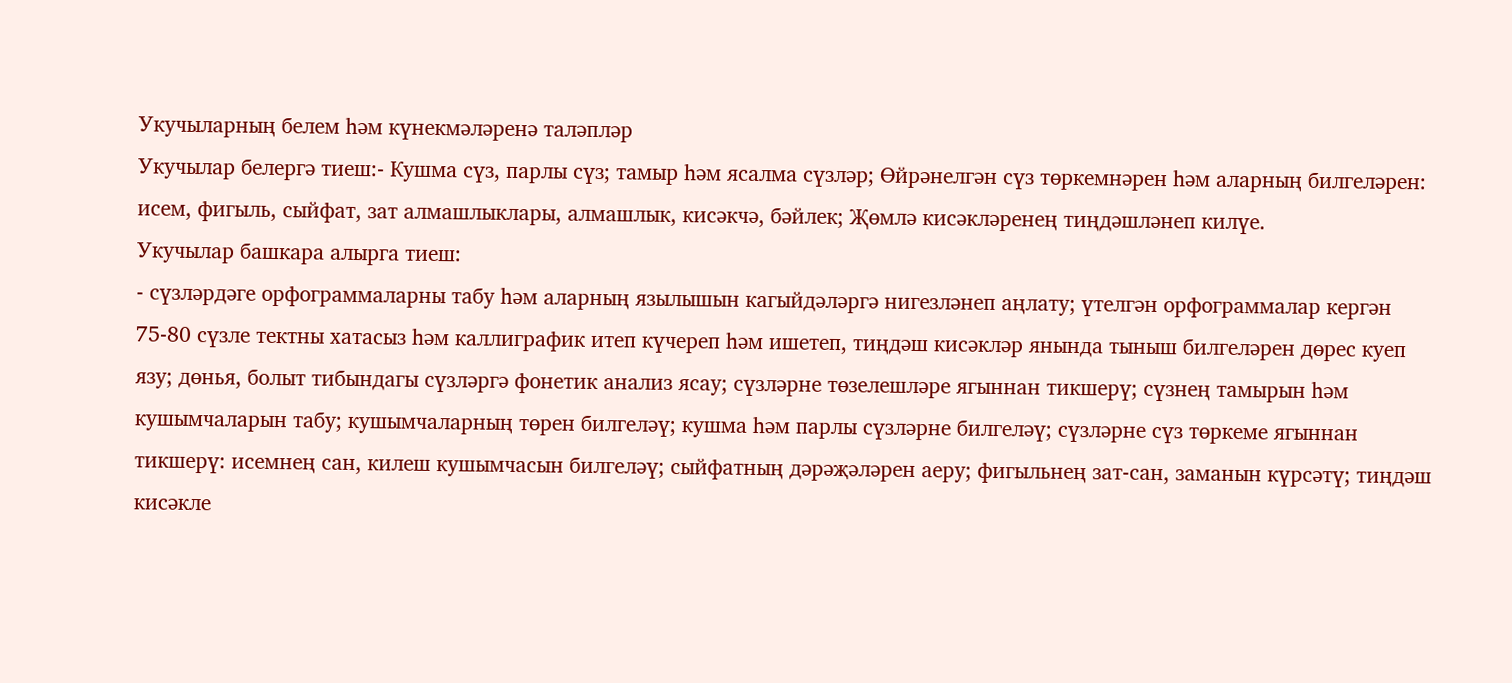Укучыларның белем һәм күнекмәләренә таләпләр
Укучылар белергә тиеш:- Кушма сүз, парлы сүз; тамыр һәм ясалма сүзләр; Өйрәнелгән сүз төркемнәрен һәм аларның билгеләрен: исем, фигыль, сыйфат, зат алмашлыклары, алмашлык, кисәкчә, бәйлек; Җөмлә кисәкләренең тиңдәшләнеп килүе.
Укучылар башкара алырга тиеш:
- сүзләрдәге орфограммаларны табу һәм аларның язылышын кагыйдәләргә нигезләнеп аңлату; үтелгән орфограммалар кергән 75-80 сүзле тектны хатасыз һәм каллиграфик итеп күчереп һәм ишетеп, тиңдәш кисәкләр янында тыныш билгеләрен дөрес куеп язу; дөнья, болыт тибындагы сүзләргә фонетик анализ ясау; сүзләрне төзелешләре ягыннан тикшерү; сүзнең тамырын һәм кушымчаларын табу; кушымчаларның төрен билгеләү; кушма һәм парлы сүзләрне билгеләү; сүзләрне сүз төркеме ягыннан тикшерү: исемнең сан, килеш кушымчасын билгеләү; сыйфатның дәрәҗәләрен аеру; фигыльнең зат-сан, заманын күрсәтү; тиңдәш кисәкле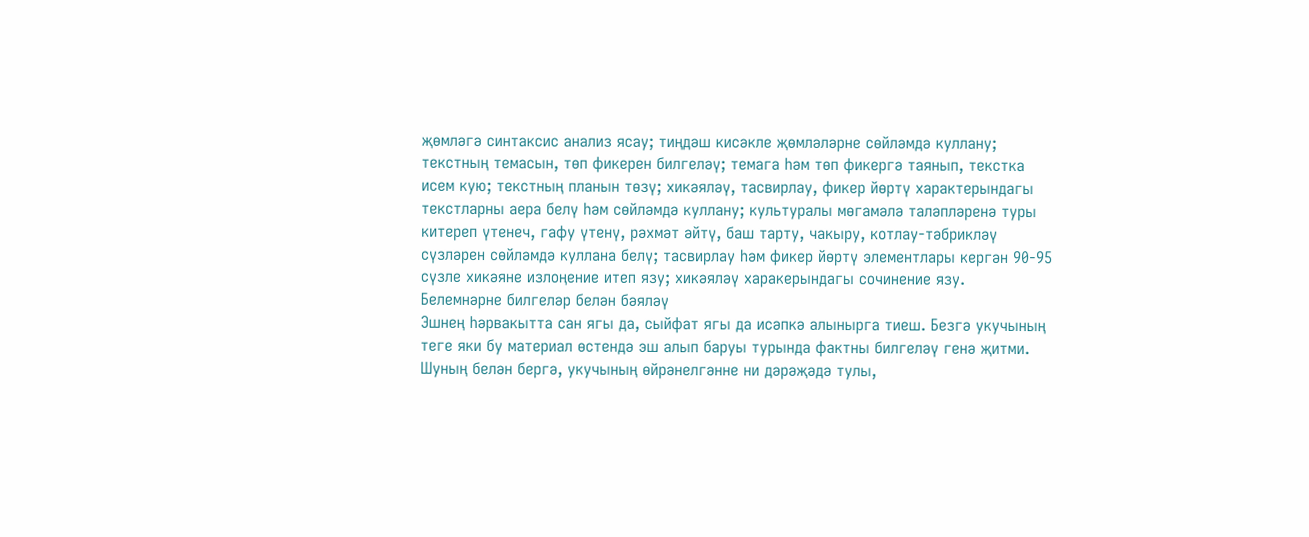җөмләгә синтаксис анализ ясау; тиңдәш кисәкле җөмләләрне сөйләмдә куллану; текстның темасын, төп фикерен билгеләү; темага һәм төп фикергә таянып, текстка исем кую; текстның планын төзү; хикәяләү, тасвирлау, фикер йөртү характерындагы текстларны аера белү һәм сөйләмдә куллану; культуралы мөгамәлә таләпләренә туры китереп үтенеч, гафу үтенү, рәхмәт әйтү, баш тарту, чакыру, котлау-тәбрикләү сүзләрен сөйләмдә куллана белү; тасвирлау һәм фикер йөртү элементлары кергән 90-95 сүзле хикәяне излоңение итеп язу; хикәяләү харакерындагы сочинение язу.
Белемнәрне билгеләр белән бәяләү
Эшнең һәрвакытта сан ягы да, сыйфат ягы да исәпкә алынырга тиеш. Безгә укучының теге яки бу материал өстендә эш алып баруы турында фактны билгеләү генә җитми. Шуның белән бергә, укучының өйрәнелгәнне ни дәрәҗәдә тулы,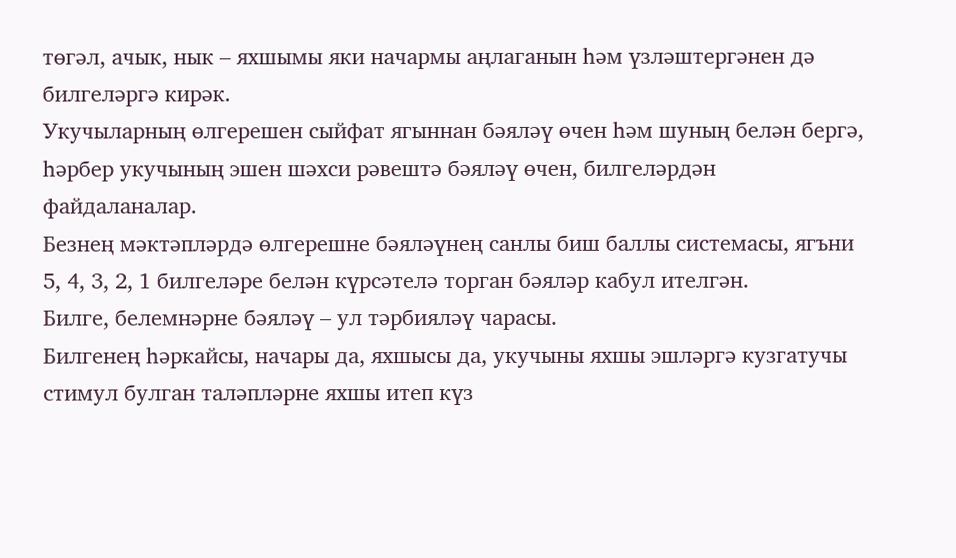төгәл, ачык, нык – яхшымы яки начармы аңлаганын һәм үзләштергәнен дә билгеләргә кирәк.
Укучыларның өлгерешен сыйфат ягыннан бәяләү өчен һәм шуның белән бергә, һәрбер укучының эшен шәхси рәвештә бәяләү өчен, билгеләрдән файдаланалар.
Безнең мәктәпләрдә өлгерешне бәяләүнең санлы биш баллы системасы, ягъни 5, 4, 3, 2, 1 билгеләре белән күрсәтелә торган бәяләр кабул ителгән.
Билге, белемнәрне бәяләү – ул тәрбияләү чарасы.
Билгенең һәркайсы, начары да, яхшысы да, укучыны яхшы эшләргә кузгатучы стимул булган таләпләрне яхшы итеп күз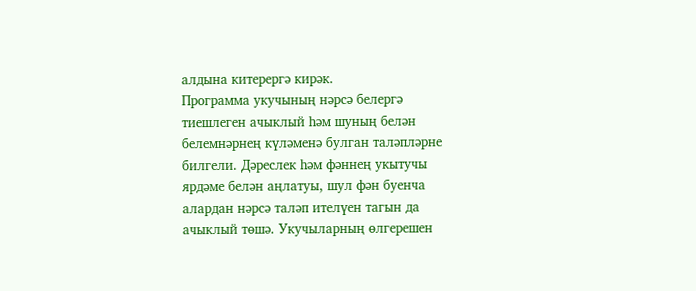алдына китерергә кирәк.
Программа укучының нәрсә белергә тиешлеген ачыклый һәм шуның белән белемнәрнең күләменә булган таләпләрне билгели. Дәреслек һәм фәннең укытучы ярдәме белән аңлатуы, шул фән буенча алардан нәрсә таләп ителүен тагын да ачыклый төшә. Укучыларның өлгерешен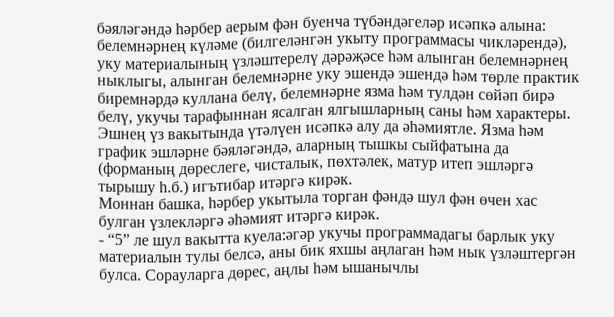бәяләгәндә һәрбер аерым фән буенча түбәндәгеләр исәпкә алына: белемнәрнең күләме (билгеләнгән укыту программасы чикләрендә), уку материалының үзләштерелү дәрәҗәсе һәм алынган белемнәрнең ныклыгы, алынган белемнәрне уку эшендә эшендә һәм төрле практик биремнәрдә куллана белү, белемнәрне язма һәм тулдән сөйәп бирә белү, укучы тарафыннан ясалган ялгышларның саны һәм характеры. Эшнең үз вакытында үтәлүен исәпкә алу да әһәмиятле. Язма һәм график эшләрне бәяләгәндә, аларның тышкы сыйфатына да (форманың дөреслеге, чисталык, пөхтәлек, матур итеп эшләргә тырышу һ.б.) игътибар итәргә кирәк.
Моннан башка, һәрбер укытыла торган фәндә шул фән өчен хас булган үзлекләргә әһәмият итәргә кирәк.
- “5” ле шул вакытта куела:әгәр укучы программадагы барлык уку материалын тулы белсә, аны бик яхшы аңлаган һәм нык үзләштергән булса. Сорауларга дөрес, аңлы һәм ышанычлы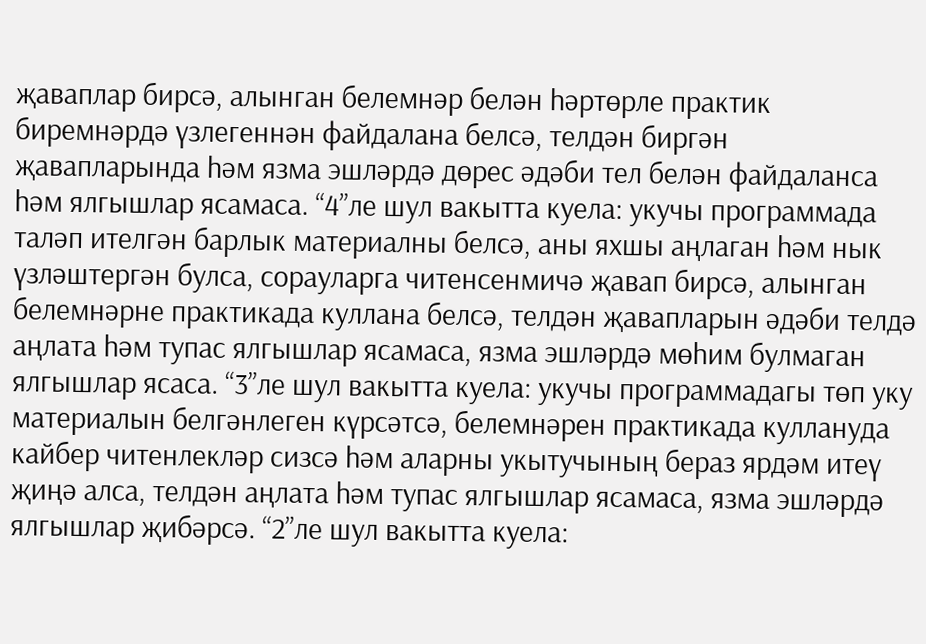җаваплар бирсә, алынган белемнәр белән һәртөрле практик биремнәрдә үзлегеннән файдалана белсә, телдән биргән җавапларында һәм язма эшләрдә дөрес әдәби тел белән файдаланса һәм ялгышлар ясамаса. “4”ле шул вакытта куела: укучы программада таләп ителгән барлык материалны белсә, аны яхшы аңлаган һәм нык үзләштергән булса, сорауларга читенсенмичә җавап бирсә, алынган белемнәрне практикада куллана белсә, телдән җавапларын әдәби телдә аңлата һәм тупас ялгышлар ясамаса, язма эшләрдә мөһим булмаган ялгышлар ясаса. “3”ле шул вакытта куела: укучы программадагы төп уку материалын белгәнлеген күрсәтсә, белемнәрен практикада куллануда кайбер читенлекләр сизсә һәм аларны укытучының бераз ярдәм итеү җиңә алса, телдән аңлата һәм тупас ялгышлар ясамаса, язма эшләрдә ялгышлар җибәрсә. “2”ле шул вакытта куела: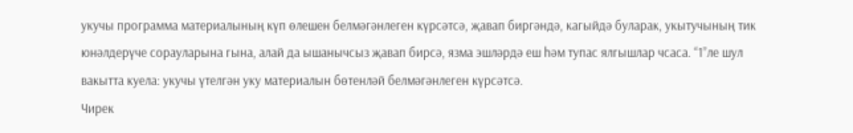укучы программа материалының күп өлешен белмәгәнлеген күрсәтсә, җавап биргәндә, кагыйдә буларак, укытучының тик юнәлдерүче сорауларына гына, алай да ышанычсыз җавап бирсә, язма эшләрдә еш һәм тупас ялгышлар чсаса. “1”ле шул вакытта куела: укучы үтелгән уку материалын бөтенләй белмәгәнлеген күрсәтсә.
Чирек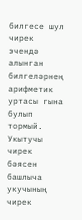билгесе шул чирек эчендә алынган билгеләрнең арифметик уртасы гына булып тормый. Укытучы чирек бәясен башлыча укучының чирек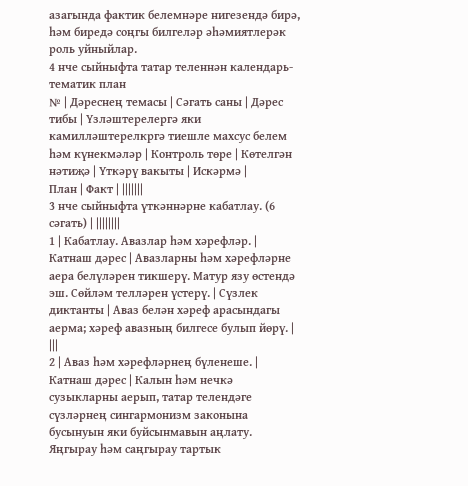азагында фактик белемнәре нигезендә бирә, һәм биредә соңгы билгеләр әһәмиятлерәк роль уйныйлар.
4 нче сыйныфта татар теленнән календарь-тематик план
№ | Дәреснең темасы | Сәгать саны | Дәрес тибы | Үзләштерелергә яки камилләштерелкргә тиешле махсус белем һәм күнекмәләр | Контроль төре | Көтелгән нәтиҗә | Үткәрү вакыты | Искәрмә |
План | Факт | |||||||
3 нче сыйныфта үткәннәрне кабатлау. (6 сәгать) | ||||||||
1 | Кабатлау. Авазлар һәм хәрефләр. | Катнаш дәрес | Авазларны һәм хәрефләрне аера белүләрен тикшерү. Матур язу өстендә эш. Сөйләм телләрен үстерү. | Сүзлек диктанты | Аваз белән хәреф арасындагы аерма; хәреф авазның билгесе булып йөрү. | |||
2 | Аваз һәм хәрефләрнең бүленеше. | Катнаш дәрес | Калын һәм нечкә сузыкларны аерып, татар телендәге сүзләрнең сингармонизм законына бусынуын яки буйсынмавын аңлату. Яңгырау һәм саңгырау тартык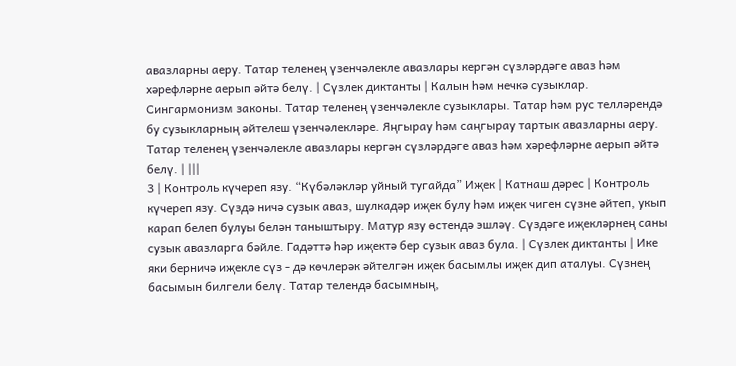авазларны аеру. Татар теленең үзенчәлекле авазлары кергән сүзләрдәге аваз һәм хәрефләрне аерып әйтә белү. | Сүзлек диктанты | Калын һәм нечкә сузыклар. Сингармонизм законы. Татар теленең үзенчәлекле сузыклары. Татар һәм рус телләрендә бу сузыкларның әйтелеш үзенчәлекләре. Яңгырау һәм саңгырау тартык авазларны аеру. Татар теленең үзенчәлекле авазлары кергән сүзләрдәге аваз һәм хәрефләрне аерып әйтә белү. | |||
3 | Контроль күчереп язу. “Күбәләкләр уйный тугайда” Иҗек | Катнаш дәрес | Контроль күчереп язу. Сүздә ничә сузык аваз, шулкадәр иҗек булу һәм иҗек чиген сүзне әйтеп, укып карап белеп булуы белән таныштыру. Матур язу өстендә эшләү. Сүздәге иҗекләрнең саны сузык авазларга бәйле. Гадәттә һәр иҗектә бер сузык аваз була. | Сүзлек диктанты | Ике яки берничә иҗекле сүз - дә көчлерәк әйтелгән иҗек басымлы иҗек дип аталуы. Сүзнең басымын билгели белү. Татар телендә басымның,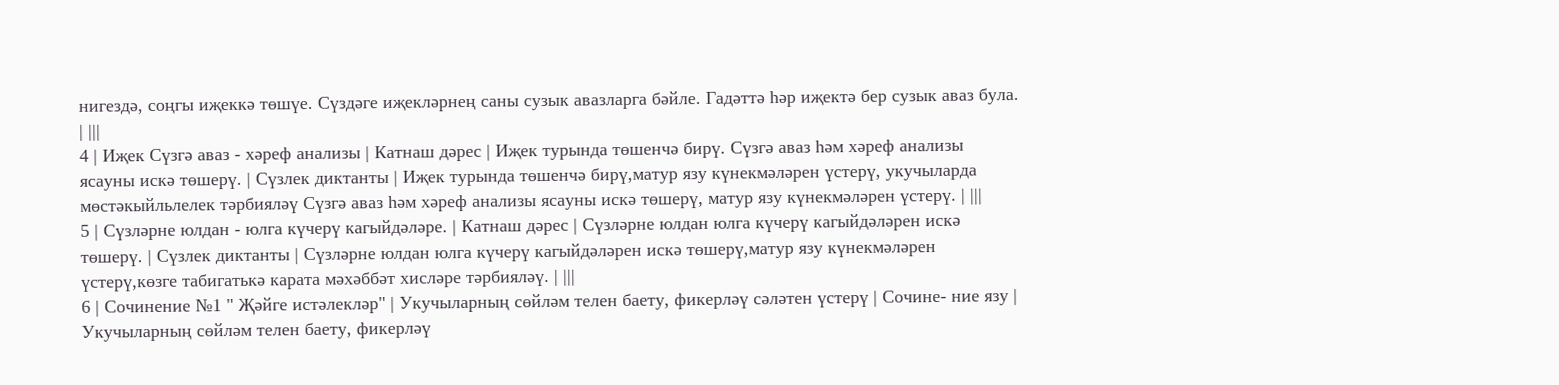нигездә, соңгы иҗеккә төшүе. Сүздәге иҗекләрнең саны сузык авазларга бәйле. Гадәттә һәр иҗектә бер сузык аваз була. | |||
4 | Иҗек Сүзгә аваз - хәреф анализы | Катнаш дәрес | Иҗек турында төшенчә бирү. Сүзгә аваз һәм хәреф анализы ясауны искә төшерү. | Сүзлек диктанты | Иҗек турында төшенчә бирү,матур язу күнекмәләрен үстерү, укучыларда мөстәкыйльлелек тәрбияләү Сүзгә аваз һәм хәреф анализы ясауны искә төшерү, матур язу күнекмәләрен үстерү. | |||
5 | Сүзләрне юлдан - юлга күчерү кагыйдәләре. | Катнаш дәрес | Сүзләрне юлдан юлга күчерү кагыйдәләрен искә төшерү. | Сүзлек диктанты | Сүзләрне юлдан юлга күчерү кагыйдәләрен искә төшерү,матур язу күнекмәләрен үстерү,көзге табигатькә карата мәхәббәт хисләре тәрбияләү. | |||
6 | Сочинение №1 " Җәйге истәлекләр" | Укучыларның сөйләм телен баету, фикерләү сәләтен үстерү | Сочине- ние язу | Укучыларның сөйләм телен баету, фикерләү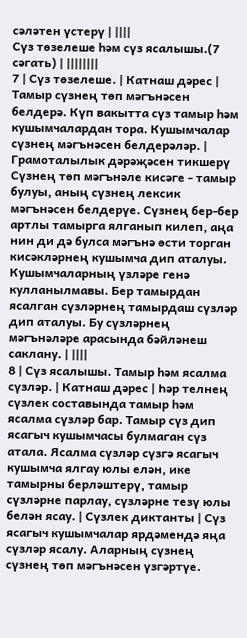сәләтен үстерү | ||||
Сүз төзелеше һәм сүз ясалышы.(7 сәгать) | ||||||||
7 | Сүз төзелеше. | Катнаш дәрес | Тамыр сүзнең төп мәгънәсен белдерә. Күп вакытта сүз тамыр һәм кушымчалардан тора. Кушымчалар сүзнең мәгънәсен белдерәләр. | Грамоталылык дәрәҗәсен тикшерү Сүзнең төп мәгънәле кисәге - тамыр булуы, аның сүзнең лексик мәгънәсен белдерүе. Сүзнең бер-бер артлы тамырга ялганып килеп, аңа нин ди дә булса мәгънә өсти торган кисәкләрнең кушымча дип аталуы. Кушымчаларның үзләре генә кулланылмавы. Бер тамырдан ясалган сүзләрнең тамырдаш сүзләр дип аталуы. Бу сүзләрнең мәгънәләре арасында бәйләнеш саклану. | ||||
8 | Сүз ясалышы. Тамыр һәм ясалма сүзләр. | Катнаш дәрес | Һәр телнең сүзлек составында тамыр һәм ясалма сүзләр бар. Тамыр сүз дип ясагыч кушымчасы булмаган сүз атала. Ясалма сүзләр сүзгә ясагыч кушымча ялгау юлы елән, ике тамырны берләштерү, тамыр сүзләрне парлау, сүзләрне тезү юлы белән ясау. | Сүзлек диктанты | Сүз ясагыч кушымчалар ярдәмендә яңа сүзләр ясалу. Аларның сүзнең сүзнең төп мәгънәсен үзгәртүе.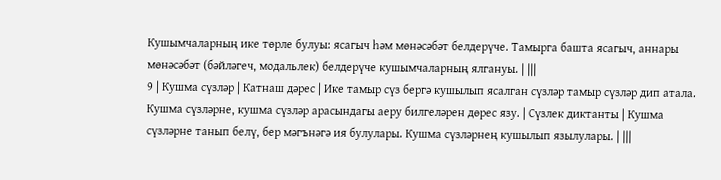Кушымчаларның ике төрле булуы: ясагыч һәм мөнәсәбәт белдерүче. Тамырга башта ясагыч, аннары мөнәсәбәт (бәйләгеч, модальлек) белдерүче кушымчаларның ялгануы. | |||
9 | Кушма сүзләр | Катнаш дәрес | Ике тамыр сүз бергә кушылып ясалган сүзләр тамыр сүзләр дип атала. Кушма сүзләрне, кушма сүзләр арасындагы аеру билгеләрен дөрес язу. | Сүзлек диктанты | Кушма сүзләрне танып белү, бер мәгънәгә ия булулары. Кушма сүзләрнең кушылып язылулары. | |||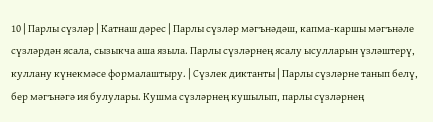10 | Парлы сүзләр | Катнаш дәрес | Парлы сүзләр мәгънәдәш, капма-каршы мәгънәле сүзләрдән ясала, сызыкча аша языла. Парлы сүзләрнең ясалу ысулларын үзләштерү, куллану күнекмәсе формалаштыру. | Сүзлек диктанты | Парлы сүзләрне танып белү, бер мәгънәгә ия булулары. Кушма сүзләрнең кушылып, парлы сүзләрнең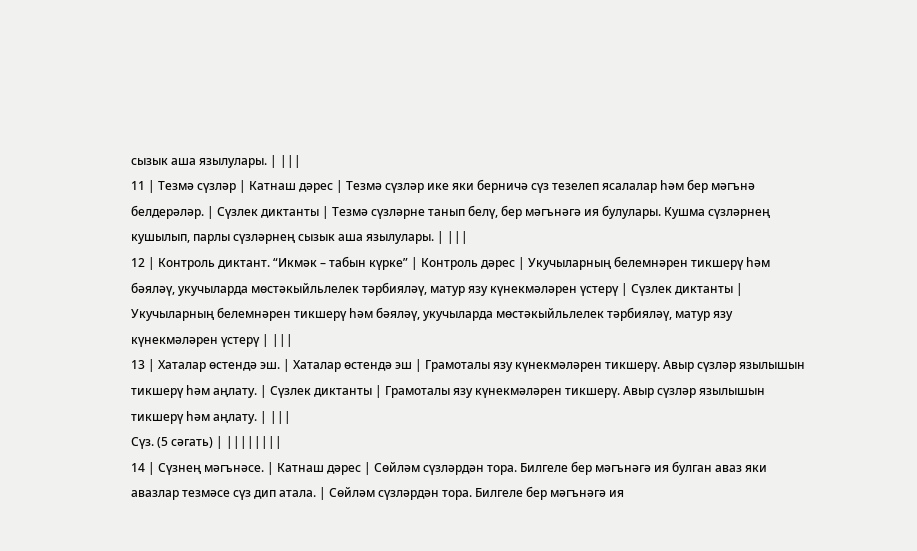сызык аша язылулары. | |||
11 | Тезмә сүзләр | Катнаш дәрес | Тезмә сүзләр ике яки берничә сүз тезелеп ясалалар һәм бер мәгънә белдерәләр. | Сүзлек диктанты | Тезмә сүзләрне танып белү, бер мәгънәгә ия булулары. Кушма сүзләрнең кушылып, парлы сүзләрнең сызык аша язылулары. | |||
12 | Контроль диктант. “Икмәк – табын күрке” | Контроль дәрес | Укучыларның белемнәрен тикшерү һәм бәяләү, укучыларда мөстәкыйльлелек тәрбияләү, матур язу күнекмәләрен үстерү | Сүзлек диктанты | Укучыларның белемнәрен тикшерү һәм бәяләү, укучыларда мөстәкыйльлелек тәрбияләү, матур язу күнекмәләрен үстерү | |||
13 | Хаталар өстендә эш. | Хаталар өстендә эш | Грамоталы язу күнекмәләрен тикшерү. Авыр сүзләр язылышын тикшерү һәм аңлату. | Сүзлек диктанты | Грамоталы язу күнекмәләрен тикшерү. Авыр сүзләр язылышын тикшерү һәм аңлату. | |||
Сүз. (5 сәгать) | ||||||||
14 | Сүзнең мәгънәсе. | Катнаш дәрес | Сөйләм сүзләрдән тора. Билгеле бер мәгънәгә ия булган аваз яки авазлар тезмәсе сүз дип атала. | Сөйләм сүзләрдән тора. Билгеле бер мәгънәгә ия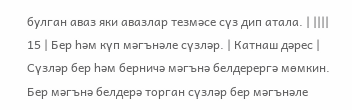булган аваз яки авазлар тезмәсе сүз дип атала. | ||||
15 | Бер һәм күп мәгънәле сүзләр. | Катнаш дәрес | Сүзләр бер һәм берничә мәгънә белдерергә мөмкин. Бер мәгънә белдерә торган сүзләр бер мәгънәле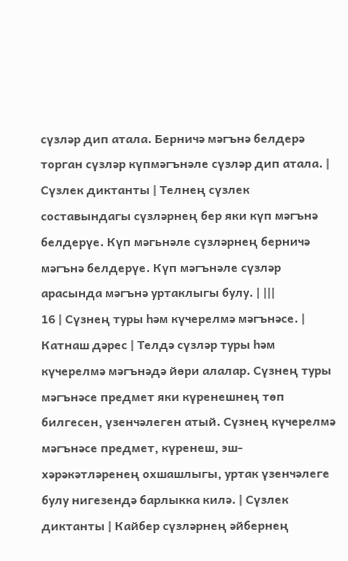сүзләр дип атала. Берничә мәгънә белдерә торган сүзләр күпмәгънәле сүзләр дип атала. | Сүзлек диктанты | Телнең сүзлек составындагы сүзләрнең бер яки күп мәгънә белдерүе. Күп мәгьнәле сүзләрнең берничә мәгънә белдерүе. Күп мәгънәле сүзләр арасында мәгънә уртаклыгы булу. | |||
16 | Сүзнең туры һәм күчерелмә мәгънәсе. | Катнаш дәрес | Телдә сүзләр туры һәм күчерелмә мәгънәдә йөри алалар. Сүзнең туры мәгънәсе предмет яки күренешнең төп билгесен, үзенчәлеген атый. Сүзнең күчерелмә мәгънәсе предмет, күренеш, эш-хәрәкәтләренең охшашлыгы, уртак үзенчәлеге булу нигезендә барлыкка килә. | Сүзлек диктанты | Кайбер сүзләрнең әйбернең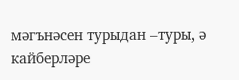мәгънәсен турыдан –туры, ә кайберләре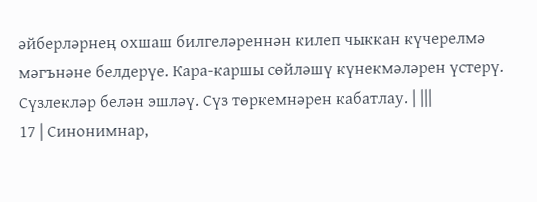әйберләрнең охшаш билгеләреннән килеп чыккан күчерелмә мәгънәне белдерүе. Кара-каршы сөйләшү күнекмәләрен үстерү. Сүзлекләр белән эшләү. Сүз төркемнәрен кабатлау. | |||
17 | Синонимнар,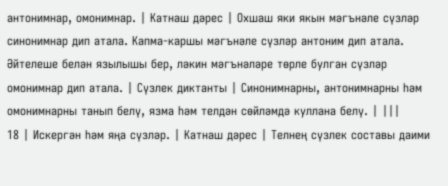антонимнар, омонимнар. | Катнаш дәрес | Охшаш яки якын мәгънәле сүзләр синонимнар дип атала. Капма-каршы мәгънәле сүзләр антоним дип атала. Әйтелеше белән язылышы бер, ләкин мәгънәләре төрле булган сүзләр омонимнар дип атала. | Сүзлек диктанты | Синонимнарны, антонимнарны һәм омонимнарны танып белү, язма һәм телдән сөйләмдә куллана белү. | |||
18 | Искергән һәм яңа сүзләр. | Катнаш дәрес | Телнең сүзлек составы даими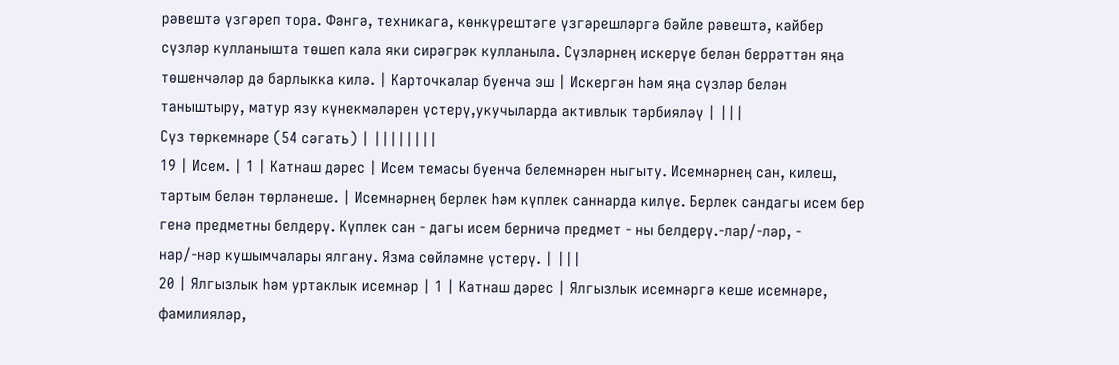рәвештә үзгәреп тора. Фәнгә, техникага, көнкүрештәге үзгәрешләргә бәйле рәвештә, кайбер сүзләр кулланышта төшеп кала яки сирәгрәк кулланыла. Сүзләрнең искерүе белән беррәттән яңа төшенчәләр дә барлыкка килә. | Карточкалар буенча эш | Искергән һәм яңа сүзләр белән таныштыру, матур язу күнекмәләрен үстерү,укучыларда активлык тәрбияләү | |||
Сүз төркемнәре (54 сәгать) | ||||||||
19 | Исем. | 1 | Катнаш дәрес | Исем темасы буенча белемнәрен ныгыту. Исемнәрнең сан, килеш, тартым белән төрләнеше. | Исемнәрнең берлек һәм күплек саннарда килүе. Берлек сандагы исем бер генә предметны белдерү. Күплек сан - дагы исем берничә предмет - ны белдерү.-лар/-ләр, - нар/-нәр кушымчалары ялгану. Язма сөйләмне үстерү. | |||
20 | Ялгызлык һәм уртаклык исемнәр | 1 | Катнаш дәрес | Ялгызлык исемнәргә кеше исемнәре, фамилияләр,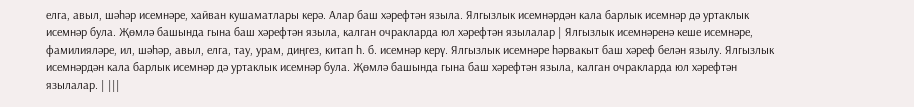елга, авыл, шәһәр исемнәре, хайван кушаматлары керә. Алар баш хәрефтән языла. Ялгызлык исемнәрдән кала барлык исемнәр дә уртаклык исемнәр була. Җөмлә башында гына баш хәрефтән языла, калган очракларда юл хәрефтән язылалар | Ялгызлык исемнәренә кеше исемнәре, фамилияләре, ил, шәһәр, авыл, елга, тау, урам, диңгез, китап һ. б. исемнәр керү. Ялгызлык исемнәре һәрвакыт баш хәреф белән язылу. Ялгызлык исемнәрдән кала барлык исемнәр дә уртаклык исемнәр була. Җөмлә башында гына баш хәрефтән языла, калган очракларда юл хәрефтән язылалар. | |||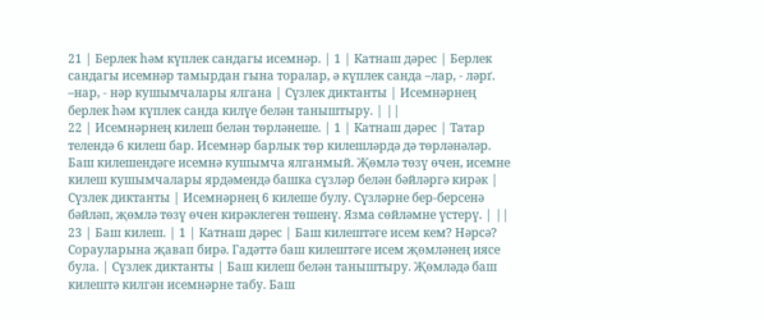21 | Берлек һәм күплек сандагы исемнәр. | 1 | Катнаш дәрес | Берлек сандагы исемнәр тамырдан гына торалар, ә күплек санда –лар, - ләрґ. –нар, - нәр кушымчалары ялгана | Сүзлек диктанты | Исемнәрнең берлек һәм күплек санда килүе белән таныштыру. | ||
22 | Исемнәрнең килеш белән төрләнеше. | 1 | Катнаш дәрес | Татар телендә 6 килеш бар. Исемнәр барлык төр килешләрдә дә төрләнәләр. Баш килешендәге исемнә кушымча ялганмый. Җөмлә төзү өчен, исемне килеш кушымчалары ярдәмендә башка сүзләр белән бәйләргә кирәк | Сүзлек диктанты | Исемнәрнең 6 килеше булу. Сүзләрне бер-берсенә бәйләп, җөмлә төзү өчен кирәклеген төшенү. Язма сөйләмне үстерү. | ||
23 | Баш килеш. | 1 | Катнаш дәрес | Баш килештәге исем кем? Нәрсә? Сорауларына җавап бирә. Гадәттә баш килештәге исем җөмләнең иясе була. | Сүзлек диктанты | Баш килеш белән таныштыру. Җөмләдә баш килештә килгән исемнәрне табу. Баш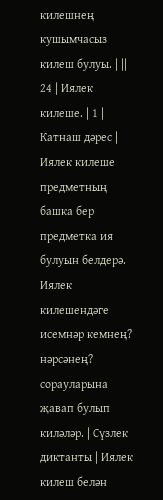килешнең кушымчасыз килеш булуы. | ||
24 | Иялек килеше. | 1 | Катнаш дәрес | Иялек килеше предметның башка бер предметка ия булуын белдерә. Иялек килешендәге исемнәр кемнең? нәрсәнең? сорауларына җавап булып киләләр. | Сүзлек диктанты | Иялек килеш белән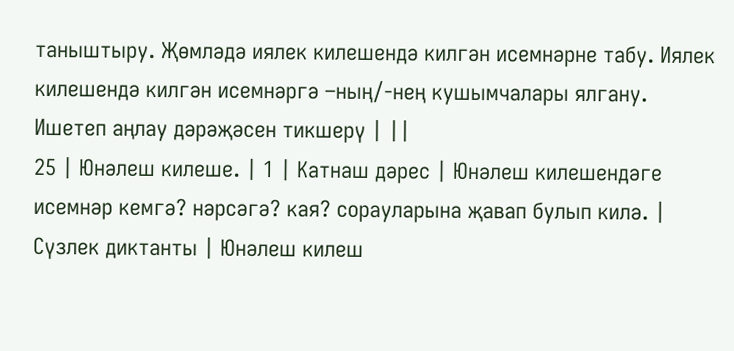таныштыру. Җөмләдә иялек килешендә килгән исемнәрне табу. Иялек килешендә килгән исемнәргә –ның/-нең кушымчалары ялгану. Ишетеп аңлау дәрәҗәсен тикшерү | ||
25 | Юнәлеш килеше. | 1 | Катнаш дәрес | Юнәлеш килешендәге исемнәр кемгә? нәрсәгә? кая? сорауларына җавап булып килә. | Сүзлек диктанты | Юнәлеш килеш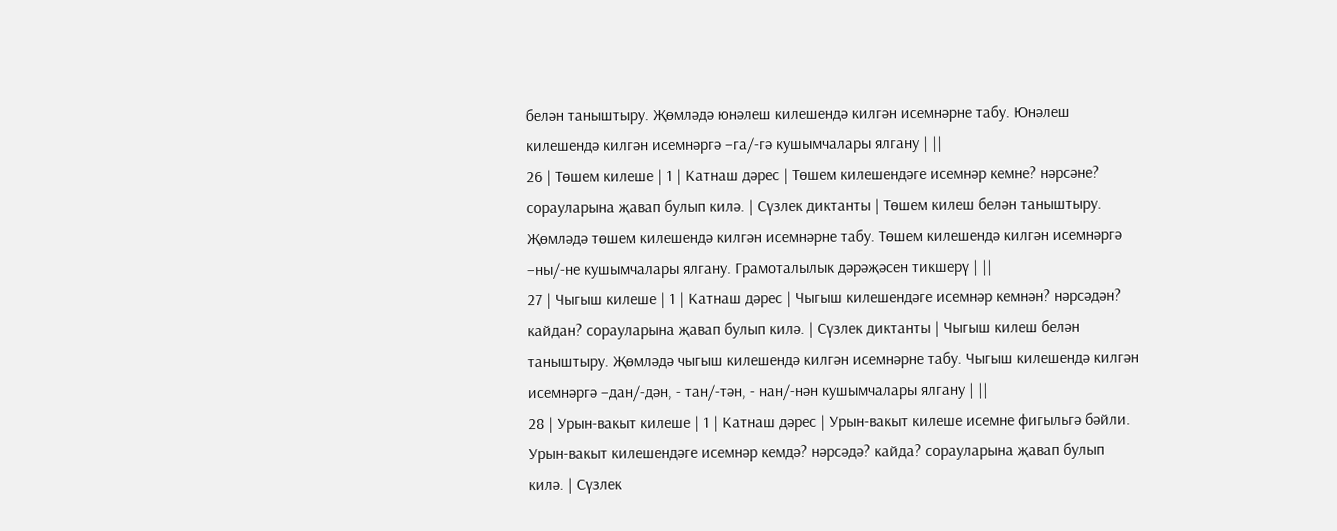белән таныштыру. Җөмләдә юнәлеш килешендә килгән исемнәрне табу. Юнәлеш килешендә килгән исемнәргә –га/-гә кушымчалары ялгану | ||
26 | Төшем килеше | 1 | Катнаш дәрес | Төшем килешендәге исемнәр кемне? нәрсәне? сорауларына җавап булып килә. | Сүзлек диктанты | Төшем килеш белән таныштыру. Җөмләдә төшем килешендә килгән исемнәрне табу. Төшем килешендә килгән исемнәргә –ны/-не кушымчалары ялгану. Грамоталылык дәрәҗәсен тикшерү | ||
27 | Чыгыш килеше | 1 | Катнаш дәрес | Чыгыш килешендәге исемнәр кемнән? нәрсәдән? кайдан? сорауларына җавап булып килә. | Сүзлек диктанты | Чыгыш килеш белән таныштыру. Җөмләдә чыгыш килешендә килгән исемнәрне табу. Чыгыш килешендә килгән исемнәргә –дан/-дән, - тан/-тән, - нан/-нән кушымчалары ялгану | ||
28 | Урын-вакыт килеше | 1 | Катнаш дәрес | Урын-вакыт килеше исемне фигыльгә бәйли. Урын-вакыт килешендәге исемнәр кемдә? нәрсәдә? кайда? сорауларына җавап булып килә. | Сүзлек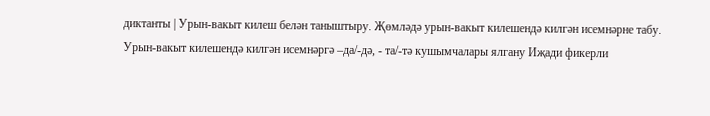диктанты | Урын-вакыт килеш белән таныштыру. Җөмләдә урын-вакыт килешендә килгән исемнәрне табу. Урын-вакыт килешендә килгән исемнәргә –да/-дә, - та/-тә кушымчалары ялгану Иҗади фикерли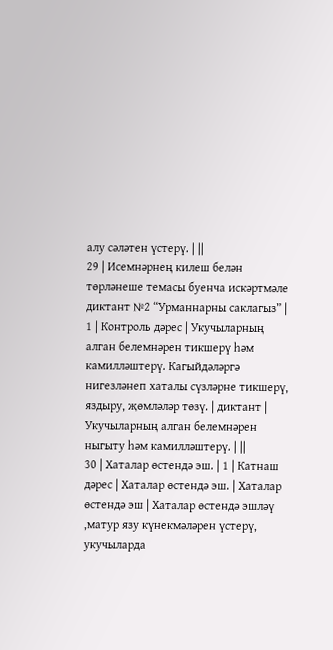алу сәләтен үстерү. | ||
29 | Исемнәрнең килеш белән төрләнеше темасы буенча искәртмәле диктант №2 “Урманнарны саклагыз” | 1 | Контроль дәрес | Укучыларның алган белемнәрен тикшерү һәм камилләштерү. Кагыйдәләргә нигезләнеп хаталы сүзләрне тикшерү, яздыру, җөмләләр төзү. | диктант | Укучыларның алган белемнәрен ныгыту һәм камилләштерү. | ||
30 | Хаталар өстендә эш. | 1 | Катнаш дәрес | Хаталар өстендә эш. | Хаталар өстендә эш | Хаталар өстендә эшләү ,матур язу күнекмәләрен үстерү, укучыларда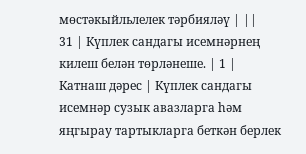мөстәкыйльлелек тәрбияләү | ||
31 | Күплек сандагы исемнәрнең килеш белән төрләнеше. | 1 | Катнаш дәрес | Күплек сандагы исемнәр сузык авазларга һәм яңгырау тартыкларга беткән берлек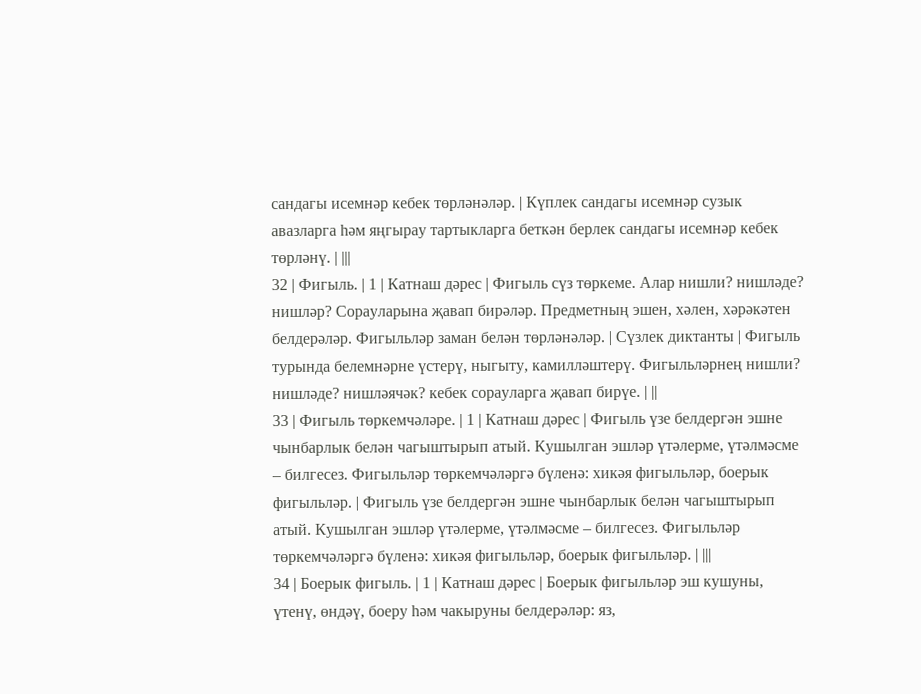сандагы исемнәр кебек төрләнәләр. | Күплек сандагы исемнәр сузык авазларга һәм яңгырау тартыкларга беткән берлек сандагы исемнәр кебек төрләнү. | |||
32 | Фигыль. | 1 | Катнаш дәрес | Фигыль сүз төркеме. Алар нишли? нишләде? нишләр? Сорауларына җавап бирәләр. Предметның эшен, хәлен, хәрәкәтен белдерәләр. Фигыльләр заман белән төрләнәләр. | Сүзлек диктанты | Фигыль турында белемнәрне үстерү, ныгыту, камилләштерү. Фигыльләрнең нишли? нишләде? нишләячәк? кебек сорауларга җавап бирүе. | ||
33 | Фигыль төркемчәләре. | 1 | Катнаш дәрес | Фигыль үзе белдергән эшне чынбарлык белән чагыштырып атый. Кушылган эшләр үтәлерме, үтәлмәсме – билгесез. Фигыльләр төркемчәләргә бүленә: хикәя фигыльләр, боерык фигыльләр. | Фигыль үзе белдергән эшне чынбарлык белән чагыштырып атый. Кушылган эшләр үтәлерме, үтәлмәсме – билгесез. Фигыльләр төркемчәләргә бүленә: хикәя фигыльләр, боерык фигыльләр. | |||
34 | Боерык фигыль. | 1 | Катнаш дәрес | Боерык фигыльләр эш кушуны, үтенү, өндәү, боеру һәм чакыруны белдерәләр: яз,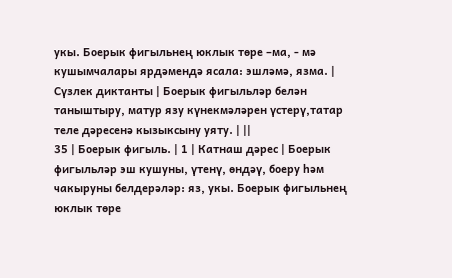укы. Боерык фигыльнең юклык төре –ма, - мә кушымчалары ярдәмендә ясала: эшләмә, язма. | Сүзлек диктанты | Боерык фигыльләр белән таныштыру, матур язу күнекмәләрен үстерү,татар теле дәресенә кызыксыну уяту. | ||
35 | Боерык фигыль. | 1 | Катнаш дәрес | Боерык фигыльләр эш кушуны, үтенү, өндәү, боеру һәм чакыруны белдерәләр: яз, укы. Боерык фигыльнең юклык төре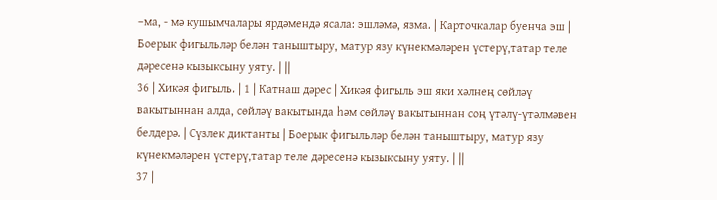–ма, - мә кушымчалары ярдәмендә ясала: эшләмә, язма. | Карточкалар буенча эш | Боерык фигыльләр белән таныштыру, матур язу күнекмәләрен үстерү,татар теле дәресенә кызыксыну уяту. | ||
36 | Хикәя фигыль. | 1 | Катнаш дәрес | Хикәя фигыль эш яки хәлнең сөйләү вакытыннан алда, сөйләү вакытында һәм сөйләү вакытыннан соң үтәлү-үтәлмәвен белдерә. | Сүзлек диктанты | Боерык фигыльләр белән таныштыру, матур язу күнекмәләрен үстерү,татар теле дәресенә кызыксыну уяту. | ||
37 |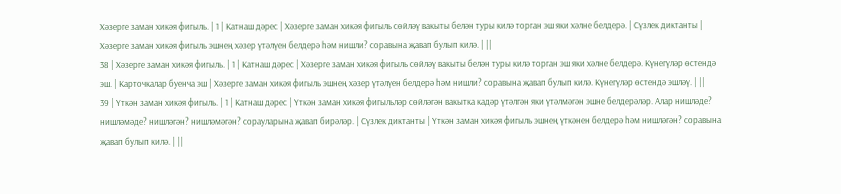Хәзерге заман хикәя фигыль. | 1 | Катнаш дәрес | Хәзерге заман хикәя фигыль сөйләү вакыты белән туры килә торган эш яки хәлне белдерә. | Сүзлек диктанты | Хәзерге заман хикәя фигыль эшнең хәзер үтәлүен белдерә һәм нишли? соравына җавап булып килә. | ||
38 | Хәзерге заман хикәя фигыль. | 1 | Катнаш дәрес | Хәзерге заман хикәя фигыль сөйләү вакыты белән туры килә торган эш яки хәлне белдерә. Күнегүләр өстендә эш. | Карточкалар буенча эш | Хәзерге заман хикәя фигыль эшнең хәзер үтәлүен белдерә һәм нишли? соравына җавап булып килә. Күнегүләр өстендә эшләү. | ||
39 | Үткән заман хикәя фигыль. | 1 | Катнаш дәрес | Үткән заман хикәя фигыльләр сөйләгән вакытка кадәр үтәлгән яки үтәлмәгән эшне белдерәләр. Алар нишләде? нишләмәде? нишләгән? нишләмәгән? сорауларына җавап бирәләр. | Сүзлек диктанты | Үткән заман хикәя фигыль эшнең үткәнен белдерә һәм нишләгән? соравына җавап булып килә. | ||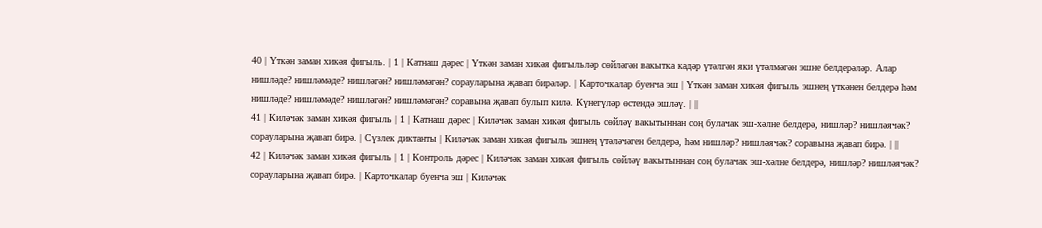40 | Үткән заман хикәя фигыль. | 1 | Катнаш дәрес | Үткән заман хикәя фигыльләр сөйләгән вакытка кадәр үтәлгән яки үтәлмәгән эшне белдерәләр. Алар нишләде? нишләмәде? нишләгән? нишләмәгән? сорауларына җавап бирәләр. | Карточкалар буенча эш | Үткән заман хикәя фигыль эшнең үткәнен белдерә һәм нишләде? нишләмәде? нишләгән? нишләмәгән? соравына җавап булып килә. Күнегүләр өстендә эшләү. | ||
41 | Киләчәк заман хикәя фигыль | 1 | Катнаш дәрес | Киләчәк заман хикәя фигыль сөйләү вакытыннан соң булачак эш-хәлне белдерә, нишләр? нишләячәк? сорауларына җавап бирә. | Сүзлек диктанты | Киләчәк заман хикәя фигыль эшнең үтәләчәген белдерә, һәм нишләр? нишләячәк? соравына җавап бирә. | ||
42 | Киләчәк заман хикәя фигыль | 1 | Контроль дәрес | Киләчәк заман хикәя фигыль сөйләү вакытыннан соң булачак эш-хәлне белдерә, нишләр? нишләячәк? сорауларына җавап бирә. | Карточкалар буенча эш | Киләчәк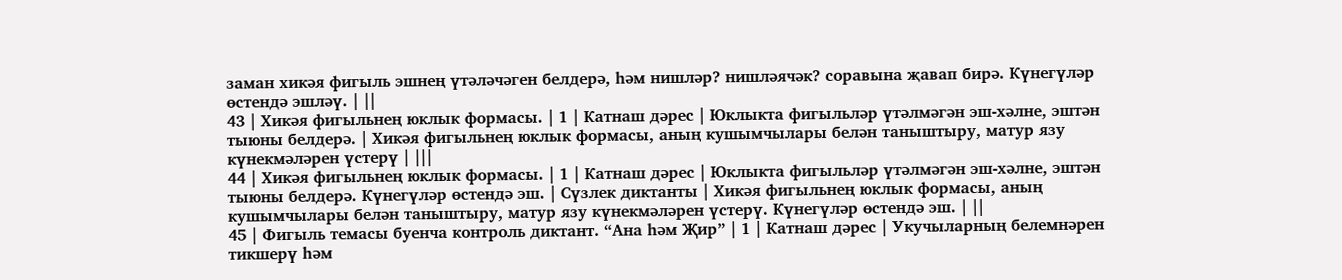заман хикәя фигыль эшнең үтәләчәген белдерә, һәм нишләр? нишләячәк? соравына җавап бирә. Күнегүләр өстендә эшләү. | ||
43 | Хикәя фигыльнең юклык формасы. | 1 | Катнаш дәрес | Юклыкта фигыльләр үтәлмәгән эш-хәлне, эштән тыюны белдерә. | Хикәя фигыльнең юклык формасы, аның кушымчылары белән таныштыру, матур язу күнекмәләрен үстерү | |||
44 | Хикәя фигыльнең юклык формасы. | 1 | Катнаш дәрес | Юклыкта фигыльләр үтәлмәгән эш-хәлне, эштән тыюны белдерә. Күнегүләр өстендә эш. | Сүзлек диктанты | Хикәя фигыльнең юклык формасы, аның кушымчылары белән таныштыру, матур язу күнекмәләрен үстерү. Күнегүләр өстендә эш. | ||
45 | Фигыль темасы буенча контроль диктант. “Ана һәм Җир” | 1 | Катнаш дәрес | Укучыларның белемнәрен тикшерү һәм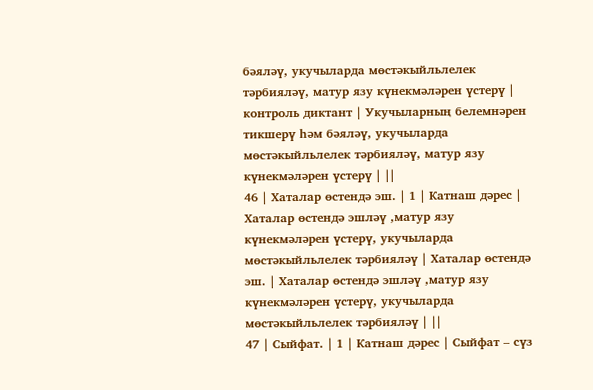бәяләү, укучыларда мөстәкыйльлелек тәрбияләү, матур язу күнекмәләрен үстерү | контроль диктант | Укучыларның белемнәрен тикшерү һәм бәяләү, укучыларда мөстәкыйльлелек тәрбияләү, матур язу күнекмәләрен үстерү | ||
46 | Хаталар өстендә эш. | 1 | Катнаш дәрес | Хаталар өстендә эшләү ,матур язу күнекмәләрен үстерү, укучыларда мөстәкыйльлелек тәрбияләү | Хаталар өстендә эш. | Хаталар өстендә эшләү ,матур язу күнекмәләрен үстерү, укучыларда мөстәкыйльлелек тәрбияләү | ||
47 | Сыйфат. | 1 | Катнаш дәрес | Сыйфат – сүз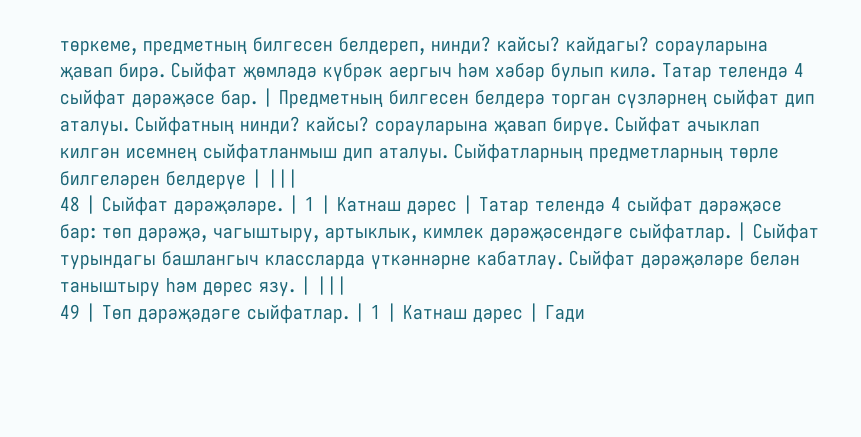төркеме, предметның билгесен белдереп, нинди? кайсы? кайдагы? сорауларына җавап бирә. Сыйфат җөмләдә күбрәк аергыч һәм хәбәр булып килә. Татар телендә 4 сыйфат дәрәҗәсе бар. | Предметның билгесен белдерә торган сүзләрнең сыйфат дип аталуы. Сыйфатның нинди? кайсы? сорауларына җавап бирүе. Сыйфат ачыклап килгән исемнең сыйфатланмыш дип аталуы. Сыйфатларның предметларның төрле билгеләрен белдерүе | |||
48 | Сыйфат дәрәҗәләре. | 1 | Катнаш дәрес | Татар телендә 4 сыйфат дәрәҗәсе бар: төп дәрәҗә, чагыштыру, артыклык, кимлек дәрәҗәсендәге сыйфатлар. | Сыйфат турындагы башлангыч классларда үткәннәрне кабатлау. Сыйфат дәрәҗәләре белән таныштыру һәм дөрес язу. | |||
49 | Төп дәрәҗәдәге сыйфатлар. | 1 | Катнаш дәрес | Гади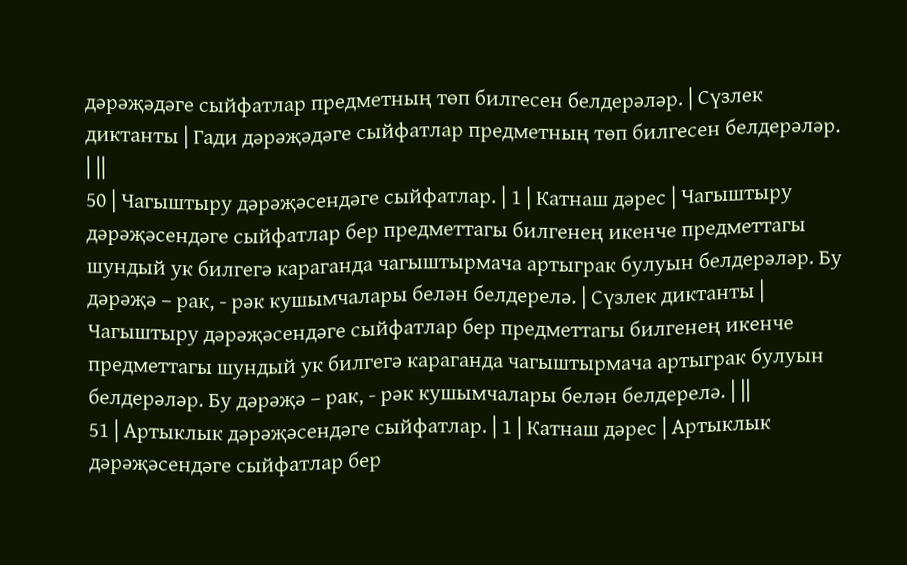дәрәҗәдәге сыйфатлар предметның төп билгесен белдерәләр. | Сүзлек диктанты | Гади дәрәҗәдәге сыйфатлар предметның төп билгесен белдерәләр. | ||
50 | Чагыштыру дәрәҗәсендәге сыйфатлар. | 1 | Катнаш дәрес | Чагыштыру дәрәҗәсендәге сыйфатлар бер предметтагы билгенең икенче предметтагы шундый ук билгегә караганда чагыштырмача артыграк булуын белдерәләр. Бу дәрәҗә – рак, - рәк кушымчалары белән белдерелә. | Сүзлек диктанты | Чагыштыру дәрәҗәсендәге сыйфатлар бер предметтагы билгенең икенче предметтагы шундый ук билгегә караганда чагыштырмача артыграк булуын белдерәләр. Бу дәрәҗә – рак, - рәк кушымчалары белән белдерелә. | ||
51 | Артыклык дәрәҗәсендәге сыйфатлар. | 1 | Катнаш дәрес | Артыклык дәрәҗәсендәге сыйфатлар бер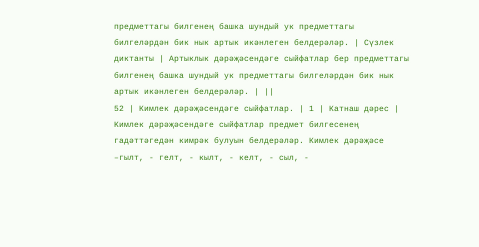предметтагы билгенең башка шундый ук предметтагы билгеләрдән бик нык артык икәнлеген белдерәләр. | Сүзлек диктанты | Артыклык дәрәҗәсендәге сыйфатлар бер предметтагы билгенең башка шундый ук предметтагы билгеләрдән бик нык артык икәнлеген белдерәләр. | ||
52 | Кимлек дәрәҗәсендәге сыйфатлар. | 1 | Катнаш дәрес | Кимлек дәрәҗәсендәге сыйфатлар предмет билгесенең гадәттәгедән кимрәк булуын белдерәләр. Кимлек дәрәҗәсе –гылт, - гелт, - кылт, - келт, - сыл, -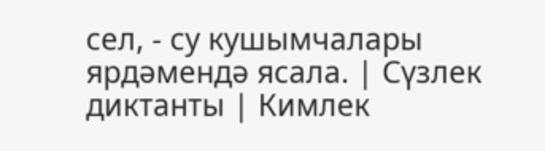сел, - су кушымчалары ярдәмендә ясала. | Сүзлек диктанты | Кимлек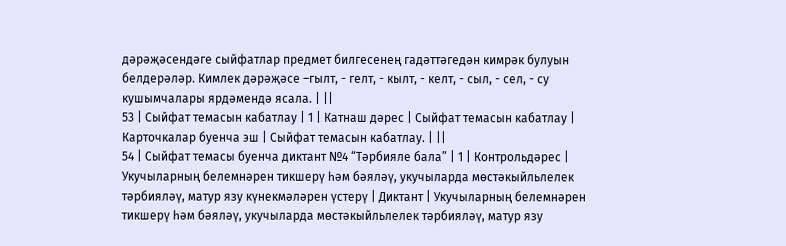дәрәҗәсендәге сыйфатлар предмет билгесенең гадәттәгедән кимрәк булуын белдерәләр. Кимлек дәрәҗәсе –гылт, - гелт, - кылт, - келт, - сыл, - сел, - су кушымчалары ярдәмендә ясала. | ||
53 | Сыйфат темасын кабатлау | 1 | Катнаш дәрес | Сыйфат темасын кабатлау | Карточкалар буенча эш | Сыйфат темасын кабатлау. | ||
54 | Сыйфат темасы буенча диктант №4 “Тәрбияле бала” | 1 | Контрольдәрес | Укучыларның белемнәрен тикшерү һәм бәяләү, укучыларда мөстәкыйльлелек тәрбияләү, матур язу күнекмәләрен үстерү | Диктант | Укучыларның белемнәрен тикшерү һәм бәяләү, укучыларда мөстәкыйльлелек тәрбияләү, матур язу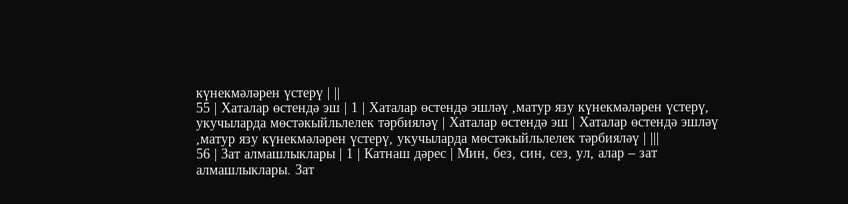күнекмәләрен үстерү | ||
55 | Хаталар өстендә эш | 1 | Хаталар өстендә эшләү ,матур язу күнекмәләрен үстерү, укучыларда мөстәкыйльлелек тәрбияләү | Хаталар өстендә эш | Хаталар өстендә эшләү ,матур язу күнекмәләрен үстерү, укучыларда мөстәкыйльлелек тәрбияләү | |||
56 | Зат алмашлыклары | 1 | Катнаш дәрес | Мин, без, син, сез, ул, алар – зат алмашлыклары. Зат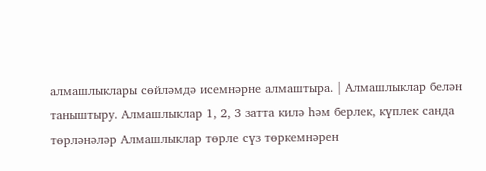алмашлыклары сөйләмдә исемнәрне алмаштыра. | Алмашлыклар белән таныштыру. Алмашлыклар 1, 2, 3 затта килә һәм берлек, күплек санда төрләнәләр Алмашлыклар төрле сүз төркемнәрен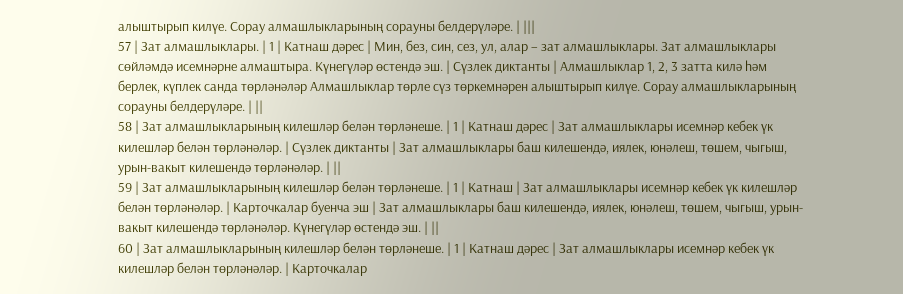алыштырып килүе. Сорау алмашлыкларының сорауны белдерүләре. | |||
57 | Зат алмашлыклары. | 1 | Катнаш дәрес | Мин, без, син, сез, ул, алар – зат алмашлыклары. Зат алмашлыклары сөйләмдә исемнәрне алмаштыра. Күнегүләр өстендә эш. | Сүзлек диктанты | Алмашлыклар 1, 2, 3 затта килә һәм берлек, күплек санда төрләнәләр Алмашлыклар төрле сүз төркемнәрен алыштырып килүе. Сорау алмашлыкларының сорауны белдерүләре. | ||
58 | Зат алмашлыкларының килешләр белән төрләнеше. | 1 | Катнаш дәрес | Зат алмашлыклары исемнәр кебек үк килешләр белән төрләнәләр. | Сүзлек диктанты | Зат алмашлыклары баш килешендә, иялек, юнәлеш, төшем, чыгыш, урын-вакыт килешендә төрләнәләр. | ||
59 | Зат алмашлыкларының килешләр белән төрләнеше. | 1 | Катнаш | Зат алмашлыклары исемнәр кебек үк килешләр белән төрләнәләр. | Карточкалар буенча эш | Зат алмашлыклары баш килешендә, иялек, юнәлеш, төшем, чыгыш, урын-вакыт килешендә төрләнәләр. Күнегүләр өстендә эш. | ||
60 | Зат алмашлыкларының килешләр белән төрләнеше. | 1 | Катнаш дәрес | Зат алмашлыклары исемнәр кебек үк килешләр белән төрләнәләр. | Карточкалар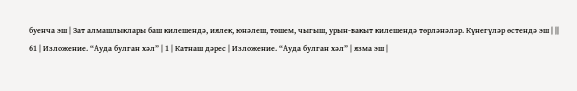буенча эш | Зат алмашлыклары баш килешендә, иялек, юнәлеш, төшем, чыгыш, урын-вакыт килешендә төрләнәләр. Күнегүләр өстендә эш | ||
61 | Изложение. “Ауда булган хәл” | 1 | Катнаш дәрес | Изложение. “Ауда булган хәл” | язма эш |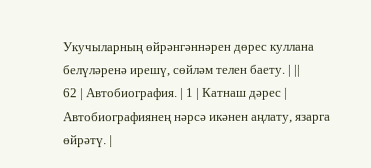Укучыларның өйрәнгәннәрен дөрес куллана белүләренә ирешү, сөйләм телен баету. | ||
62 | Автобиография. | 1 | Катнаш дәрес | Автобиографиянең нәрсә икәнен аңлату, язарга өйрәтү. |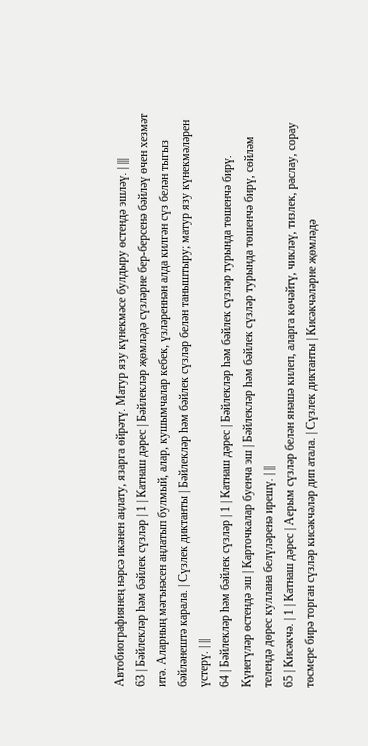Автобиографиянең нәрсә икәнен аңлату, язарга өйрәтү. Матур язу күнекмәсе булдыру өстендә эшләү. | |||
63 | Бәйлекләр һәм бәйлек сүзләр | 1 | Катнаш дәрес | Бәйлекләр җөмләдә сүзләрне бер-берсенә бәйләү өчен хезмәт итә. Аларның мәгънәсен аңлатып булмый, алар, кушымчалар кебек, үзләреннән алда килгән сүз белән тыгыз бәйләнештә карала. | Сүзлек диктанты | Бәйлекләр һәм бәйлек сүзләр белән таныштыру; матур язу күнекмәләрен үстерү. | ||
64 | Бәйлекләр һәм бәйлек сүзләр | 1 | Катнаш дәрес | Бәйлекләр һәм бәйлек сүзләр турында төшенчә бирү. Күнегүләр өстендә эш | Карточкалар буенча эш | Бәйлекләр һәм бәйлек сүзләр турында төшенчә бирү, сөйләм телендә дөрес куллана белүләренә ирешү. | ||
65 | Кисәкчә. | 1 | Катнаш дәрес | Аерым сүзләр белән янәшә килеп, аларга көчәйтү, чикләү, тизлек, раслау, сорау төсмере бирә торган сүзләр кисәкчәләр дип атала. | Сүзлек диктанты | Кисәкчәләрне җөмләдә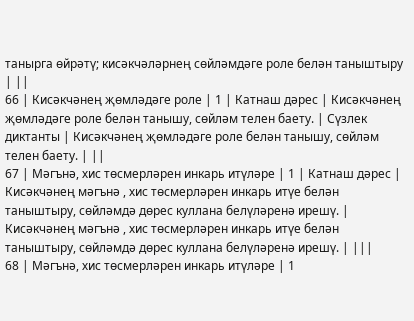танырга өйрәтү; кисәкчәләрнең сөйләмдәге роле белән таныштыру | ||
66 | Кисәкчәнең җөмләдәге роле | 1 | Катнаш дәрес | Кисәкчәнең җөмләдәге роле белән танышу, сөйләм телен баету. | Сүзлек диктанты | Кисәкчәнең җөмләдәге роле белән танышу, сөйләм телен баету. | ||
67 | Мәгънә, хис төсмерләрен инкарь итүләре | 1 | Катнаш дәрес | Кисәкчәнең мәгънә , хис төсмерләрен инкарь итүе белән таныштыру, сөйләмдә дөрес куллана белүләренә ирешү. | Кисәкчәнең мәгънә , хис төсмерләрен инкарь итүе белән таныштыру, сөйләмдә дөрес куллана белүләренә ирешү. | |||
68 | Мәгънә, хис төсмерләрен инкарь итүләре | 1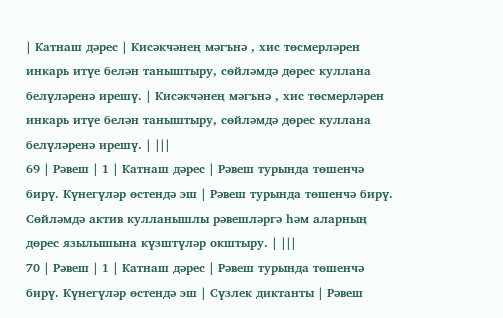| Катнаш дәрес | Кисәкчәнең мәгънә , хис төсмерләрен инкарь итүе белән таныштыру, сөйләмдә дөрес куллана белүләренә ирешү. | Кисәкчәнең мәгънә , хис төсмерләрен инкарь итүе белән таныштыру, сөйләмдә дөрес куллана белүләренә ирешү. | |||
69 | Рәвеш | 1 | Катнаш дәрес | Рәвеш турында төшенчә бирү. Күнегүләр өстендә эш | Рәвеш турында төшенчә бирү. Сөйләмдә актив кулланышлы рәвешләргә һәм аларның дөрес язылышына күзштүләр окштыру. | |||
70 | Рәвеш | 1 | Катнаш дәрес | Рәвеш турында төшенчә бирү. Күнегүләр өстендә эш | Сүзлек диктанты | Рәвеш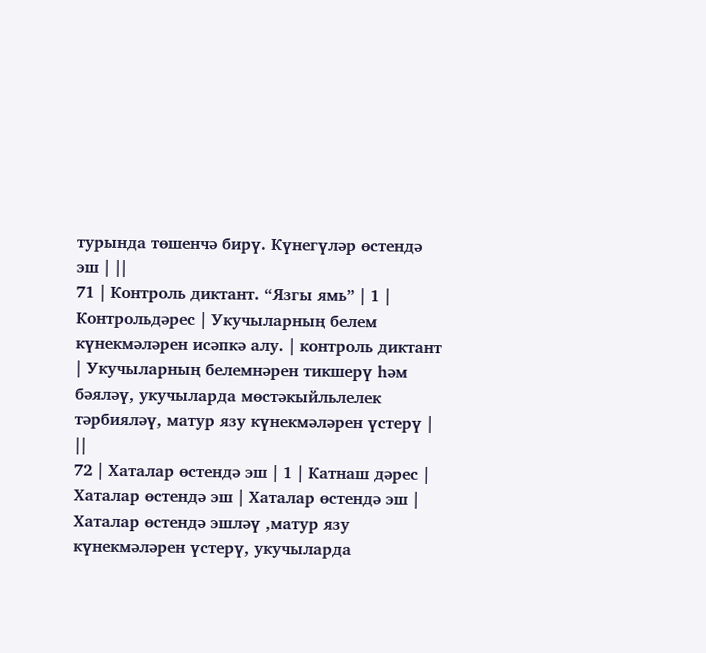турында төшенчә бирү. Күнегүләр өстендә эш | ||
71 | Контроль диктант. “Язгы ямь” | 1 | Контрольдәрес | Укучыларның белем күнекмәләрен исәпкә алу. | контроль диктант | Укучыларның белемнәрен тикшерү һәм бәяләү, укучыларда мөстәкыйльлелек тәрбияләү, матур язу күнекмәләрен үстерү | ||
72 | Хаталар өстендә эш | 1 | Катнаш дәрес | Хаталар өстендә эш | Хаталар өстендә эш | Хаталар өстендә эшләү ,матур язу күнекмәләрен үстерү, укучыларда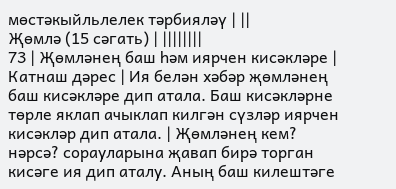мөстәкыйльлелек тәрбияләү | ||
Җөмлә (15 сәгать) | ||||||||
73 | Җөмләнең баш һәм иярчен кисәкләре | Катнаш дәрес | Ия белән хәбәр җөмләнең баш кисәкләре дип атала. Баш кисәкләрне төрле яклап ачыклап килгән сүзләр иярчен кисәкләр дип атала. | Җөмләнең кем? нәрсә? сорауларына җавап бирә торган кисәге ия дип аталу. Аның баш килештәге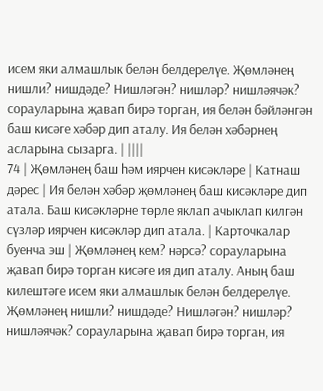исем яки алмашлык белән белдерелүе. Җөмләнең нишли? нишдәде? Нишләгән? нишләр? нишләячәк? сорауларына җавап бирә торган, ия белән бәйләнгән баш кисәге хәбәр дип аталу. Ия белән хәбәрнең асларына сызарга. | ||||
74 | Җөмләнең баш һәм иярчен кисәкләре | Катнаш дәрес | Ия белән хәбәр җөмләнең баш кисәкләре дип атала. Баш кисәкләрне төрле яклап ачыклап килгән сүзләр иярчен кисәкләр дип атала. | Карточкалар буенча эш | Җөмләнең кем? нәрсә? сорауларына җавап бирә торган кисәге ия дип аталу. Аның баш килештәге исем яки алмашлык белән белдерелүе. Җөмләнең нишли? нишдәде? Нишләгән? нишләр? нишләячәк? сорауларына җавап бирә торган, ия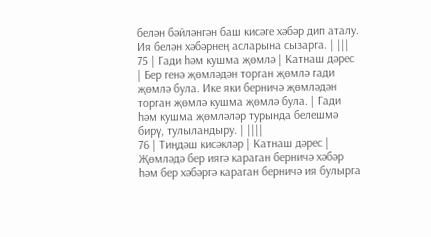белән бәйләнгән баш кисәге хәбәр дип аталу. Ия белән хәбәрнең асларына сызарга. | |||
75 | Гади һәм кушма җөмлә | Катнаш дәрес | Бер генә җөмләдән торган җөмлә гади җөмлә була. Ике яки берничә җөмләдән торган җөмлә кушма җөмлә була. | Гади һәм кушма җөмләләр турында белешмә бирү, тулыландыру. | ||||
76 | Тиңдәш кисәкләр | Катнаш дәрес | Җөмләдә бер иягә караган берничә хәбәр һәм бер хәбәргә караган берничә ия булырга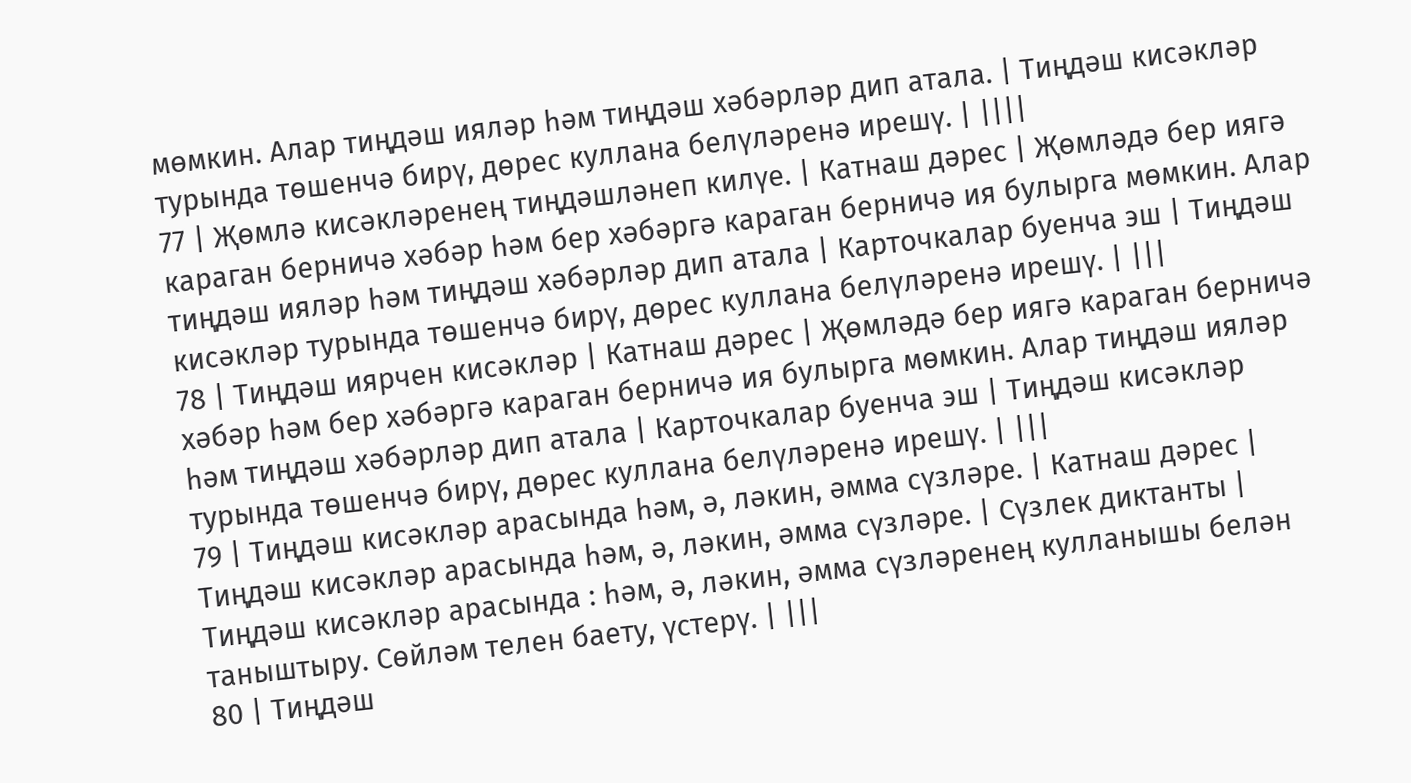мөмкин. Алар тиңдәш ияләр һәм тиңдәш хәбәрләр дип атала. | Тиңдәш кисәкләр турында төшенчә бирү, дөрес куллана белүләренә ирешү. | ||||
77 | Җөмлә кисәкләренең тиңдәшләнеп килүе. | Катнаш дәрес | Җөмләдә бер иягә караган берничә хәбәр һәм бер хәбәргә караган берничә ия булырга мөмкин. Алар тиңдәш ияләр һәм тиңдәш хәбәрләр дип атала | Карточкалар буенча эш | Тиңдәш кисәкләр турында төшенчә бирү, дөрес куллана белүләренә ирешү. | |||
78 | Тиңдәш иярчен кисәкләр | Катнаш дәрес | Җөмләдә бер иягә караган берничә хәбәр һәм бер хәбәргә караган берничә ия булырга мөмкин. Алар тиңдәш ияләр һәм тиңдәш хәбәрләр дип атала | Карточкалар буенча эш | Тиңдәш кисәкләр турында төшенчә бирү, дөрес куллана белүләренә ирешү. | |||
79 | Тиңдәш кисәкләр арасында һәм, ә, ләкин, әмма сүзләре. | Катнаш дәрес | Тиңдәш кисәкләр арасында һәм, ә, ләкин, әмма сүзләре. | Сүзлек диктанты | Тиңдәш кисәкләр арасында : һәм, ә, ләкин, әмма сүзләренең кулланышы белән таныштыру. Сөйләм телен баету, үстерү. | |||
80 | Тиңдәш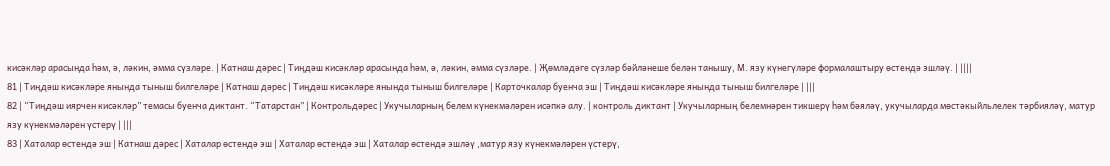кисәкләр арасында һәм, ә, ләкин, әмма сүзләре. | Катнаш дәрес | Тиңдәш кисәкләр арасында һәм, ә, ләкин, әмма сүзләре. | Җөмләдәге сүзләр бәйләнеше белән танышу, М. язу күнегүләре формалаштыру өстендә эшләү. | ||||
81 | Тиңдәш кисәкләре янында тыныш билгеләре | Катнаш дәрес | Тиңдәш кисәкләре янында тыныш билгеләре | Карточкалар буенча эш | Тиңдәш кисәкләре янында тыныш билгеләре | |||
82 | “Тиңдәш иярчен кисәкләр” темасы буенча диктант. “Татарстан” | Контрольдәрес | Укучыларның белем күнекмәләрен исәпкә алу. | контроль диктант | Укучыларның белемнәрен тикшерү һәм бәяләү, укучыларда мөстәкыйльлелек тәрбияләү, матур язу күнекмәләрен үстерү | |||
83 | Хаталар өстендә эш | Катнаш дәрес | Хаталар өстендә эш | Хаталар өстендә эш | Хаталар өстендә эшләү ,матур язу күнекмәләрен үстерү,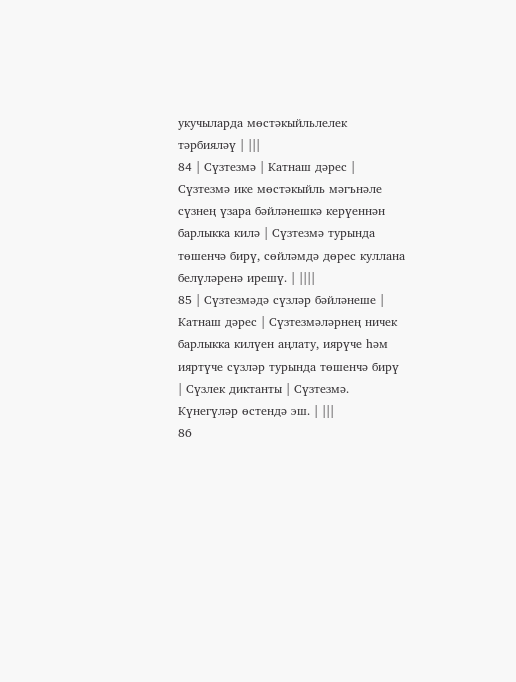укучыларда мөстәкыйльлелек тәрбияләү | |||
84 | Сүзтезмә | Катнаш дәрес | Сүзтезмә ике мөстәкыйль мәгънәле сүзнең үзара бәйләнешкә керүеннән барлыкка килә | Сүзтезмә турында төшенчә бирү, сөйләмдә дөрес куллана белүләренә ирешү. | ||||
85 | Сүзтезмәдә сүзләр бәйләнеше | Катнаш дәрес | Сүзтезмәләрнең ничек барлыкка килүен аңлату, иярүче һәм ияртүче сүзләр турында төшенчә бирү | Сүзлек диктанты | Сүзтезмә. Күнегүләр өстендә эш. | |||
86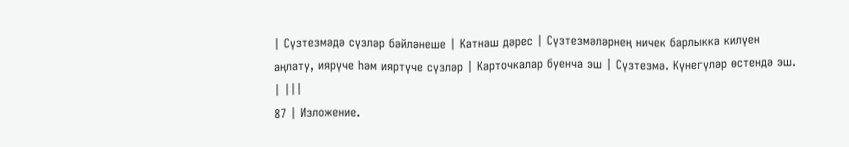| Сүзтезмәдә сүзләр бәйләнеше | Катнаш дәрес | Сүзтезмәләрнең ничек барлыкка килүен аңлату, иярүче һәм ияртүче сүзләр | Карточкалар буенча эш | Сүзтезмә. Күнегүләр өстендә эш. | |||
87 | Изложение.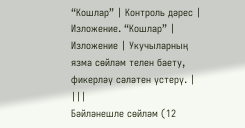“Кошлар” | Контроль дәрес | Изложение. “Кошлар” | Изложение | Укучыларның язма сөйләм телен баету, фикерләү сәләтен үстерү. | |||
Бәйләнешле сөйләм (12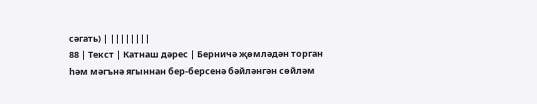сәгать) | ||||||||
88 | Текст | Катнаш дәрес | Берничә җөмләдән торган һәм мәгънә ягыннан бер-берсенә бәйләнгән сөйләм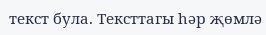текст була. Тексттагы һәр җөмлә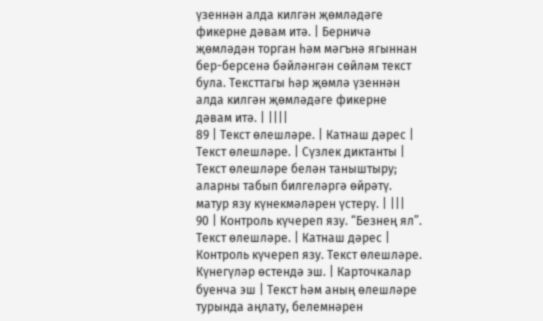үзеннән алда килгән җөмләдәге фикерне дәвам итә. | Берничә җөмләдән торган һәм мәгънә ягыннан бер-берсенә бәйләнгән сөйләм текст була. Тексттагы һәр җөмлә үзеннән алда килгән җөмләдәге фикерне дәвам итә. | ||||
89 | Текст өлешләре. | Катнаш дәрес | Текст өлешләре. | Сүзлек диктанты | Текст өлешләре белән таныштыру; аларны табып билгеләргә өйрәтү. матур язу күнекмәләрен үстерү. | |||
90 | Контроль күчереп язу. “Безнең ял”. Текст өлешләре. | Катнаш дәрес | Контроль күчереп язу. Текст өлешләре. Күнегүләр өстендә эш. | Карточкалар буенча эш | Текст һәм аның өлешләре турында аңлату, белемнәрен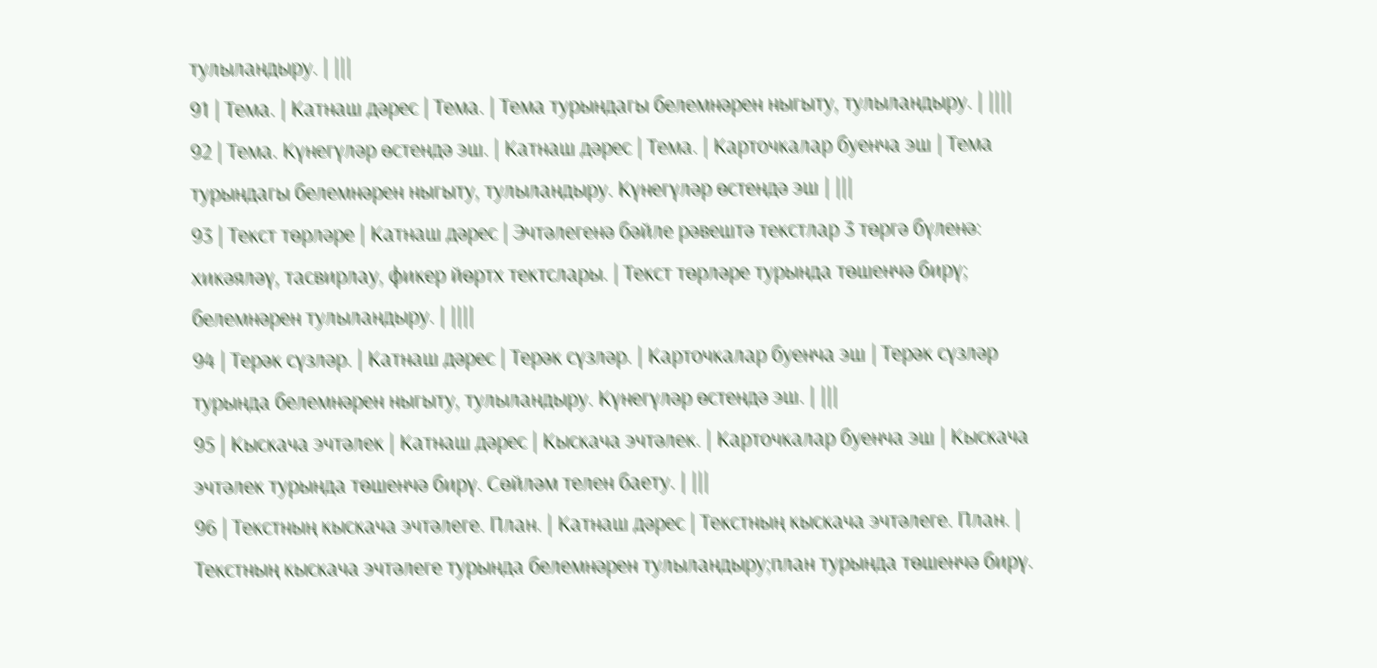тулыландыру. | |||
91 | Тема. | Катнаш дәрес | Тема. | Тема турындагы белемнәрен ныгыту, тулыландыру. | ||||
92 | Тема. Күнегүләр өстендә эш. | Катнаш дәрес | Тема. | Карточкалар буенча эш | Тема турындагы белемнәрен ныгыту, тулыландыру. Күнегүләр өстендә эш | |||
93 | Текст төрләре | Катнаш дәрес | Эчтәлегенә бәйле рәвештә текстлар 3 төргә бүленә: хикәяләү, тасвирлау, фикер йөртх тектслары. | Текст төрләре турында төшенчә бирү; белемнәрен тулыландыру. | ||||
94 | Терәк сүзләр. | Катнаш дәрес | Терәк сүзләр. | Карточкалар буенча эш | Терәк сүзләр турында белемнәрен ныгыту, тулыландыру. Күнегүләр өстендә эш. | |||
95 | Кыскача эчтәлек | Катнаш дәрес | Кыскача эчтәлек. | Карточкалар буенча эш | Кыскача эчтәлек турында төшенчә бирү. Сөйләм телен баету. | |||
96 | Текстның кыскача эчтәлеге. План. | Катнаш дәрес | Текстның кыскача эчтәлеге. План. | Текстның кыскача эчтәлеге турында белемнәрен тулыландыру;план турында төшенчә бирү.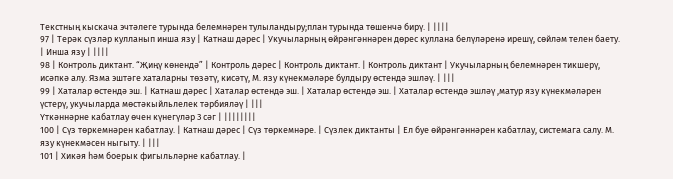Текстның кыскача эчтәлеге турында белемнәрен тулыландыру;план турында төшенчә бирү. | ||||
97 | Терәк сүзләр кулланып инша язу | Катнаш дәрес | Укучыларның өйрәнгәннәрен дөрес куллана белүләренә ирешү, сөйләм телен баету. | Инша язу | ||||
98 | Контроль диктант. “Җиңү көнендә” | Контроль дәрес | Контроль диктант. | Контроль диктант | Укучыларның белемнәрен тикшерү, исәпкә алу. Язма эштәге хаталарны төзәтү, кисәтү, М. язу күнекмәләре булдыру өстендә эшләү. | |||
99 | Хаталар өстендә эш. | Катнаш дәрес | Хаталар өстендә эш. | Хаталар өстендә эш. | Хаталар өстендә эшләү ,матур язу күнекмәләрен үстерү, укучыларда мөстәкыйльлелек тәрбияләү | |||
Үткәннәрне кабатлау өчен күнегүләр 3 сәг | ||||||||
100 | Сүз төркемнәрен кабатлау. | Катнаш дәрес | Сүз төркемнәре. | Сүзлек диктанты | Ел буе өйрәнгәннәрен кабатлау, системага салу. М. язу күнекмәсен ныгыту. | |||
101 | Хикәя һәм боерык фигыльләрне кабатлау. |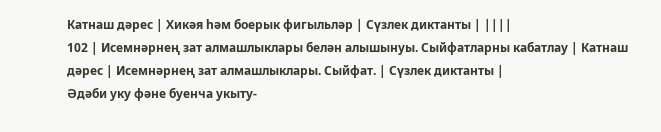Катнаш дәрес | Хикәя һәм боерык фигыльләр | Сүзлек диктанты | ||||
102 | Исемнәрнең зат алмашлыклары белән алышынуы. Сыйфатларны кабатлау | Катнаш дәрес | Исемнәрнең зат алмашлыклары. Сыйфат. | Сүзлек диктанты |
Әдәби уку фәне буенча укыту-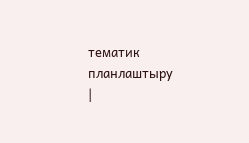тематик планлаштыру
|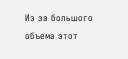Из за большого объема этот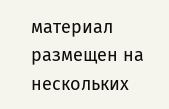материал размещен на нескольких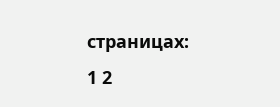страницах:
1 2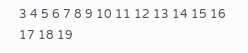3 4 5 6 7 8 9 10 11 12 13 14 15 16 17 18 19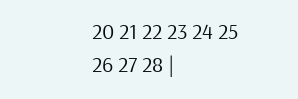20 21 22 23 24 25 26 27 28 |